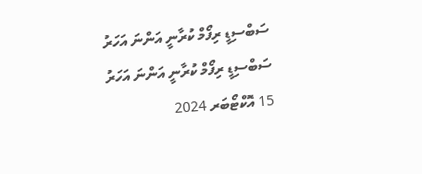ސަބްސިޑީ ރިފޯމް ކުރާނީ އަންނަ އަހަރު
ސަބްސިޑީ ރިފޯމް ކުރާނީ އަންނަ އަހަރު
15 އޮކްޓޯބަރ 2024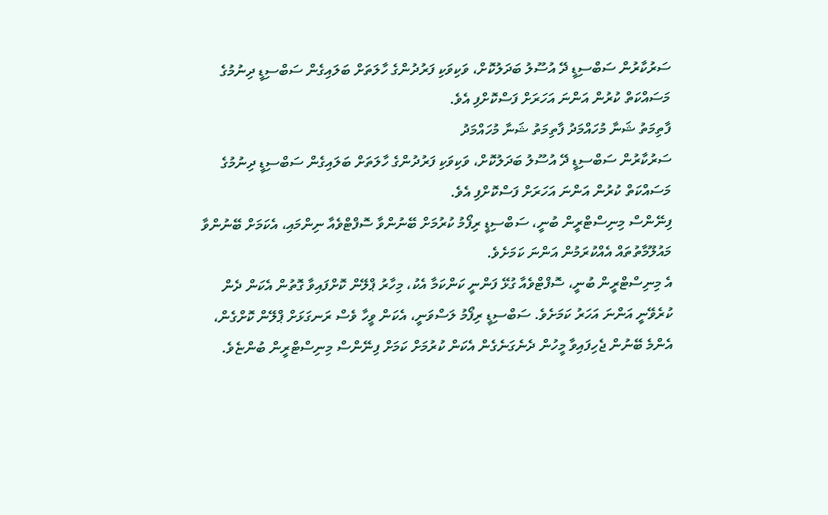ސަރުކާރުން ސަބްސިޑީ ދޭ އުސޫލު ބަދަލުކޮށް، ވަކިވަކި ފަރުދުންގެ ހާލަތަށް ބަލައިގެން ސަބްސިޑީ ދިނުމުގެ މަސައްކަތް ކުރުން އަންނަ އަހަރަށް ފަސްކޮށްފި އެވެ.
ފާތިމަތު ޝަނާ މުހައްމަދު ފާތިމަތު ޝަނާ މުހައްމަދު
ސަރުކާރުން ސަބްސިޑީ ދޭ އުސޫލު ބަދަލުކޮށް، ވަކިވަކި ފަރުދުންގެ ހާލަތަށް ބަލައިގެން ސަބްސިޑީ ދިނުމުގެ މަސައްކަތް ކުރުން އަންނަ އަހަރަށް ފަސްކޮށްފި އެވެ.
ފިނޭންސް މިނިސްޓްރީން ބުނީ، ސަބްސިޑީ ރިފޯމު ކުރުމަށް ބޭނުންވާ ސޮފްޓްވެއާ ނިންމައި، އެކަމަށް ބޭނުންވާ މައުލޫމާތުތައް އެއްކުރަމުން އަންނަ ކަމަށެވެ.
އެ މިނިސްޓްރީން ބުނީ، ސޮފްޓްވެއާ ގުޅޭ ފަންނީ ކަންކަމާ އެކު، މިހާރު ޕްލޭން ކޮށްފައިވާ ގޮތުން އެކަން ދެން ކުރެވޭނީ އަންނަ އަހަރު ކަމަށެވެ. ސަބްސިޑީ ރިފޯމު ލަސްވަނީ، އެކަން ވީހާ ވެސް ރަނގަޅަށް ޕްލޭން ކޮށްގެން، އެންމެ ބޭނުން ޖެހިފައިވާ މީހުން ދެނެގަނެގެން އެކަން ކުރުމަށް ކަމަށް ފިނޭންސް މިނިސްޓްރީން ބުންޏެވެ.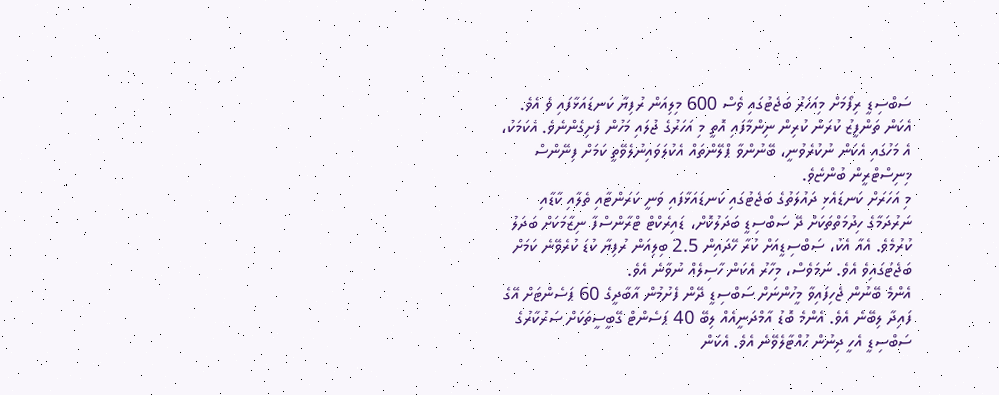ސަބްސިޑީ ރިފޯމަށް މިއަހަރު ބަޖެޓުގައި ވެސް 600 މިލިއަން ރުފިޔާ ކަނޑައަޅާފައި ވެ އެވެ. އެކަން ތަންފީޒު ކުރަން ކުރިން ނިންމާފައި އޮތީ މި އަހަރުގެ ޖުލައި މަހުން ފެށިގެންނެވެ. އެކަމަކު، އެ މަހުގައި އެކަން ނުކުރެވުނީ، ބޭނުންވާ ޕްލޭންތައް އެކުލަވައިނުލެވޭތީ ކަމަށް ފިނޭންސް މިނިސްޓްރީން ބުންޏެވެ.
މި އަހަރަށް ކަނޑައެޅި ދައުލަތުގެ ބަޖެޓުގައި ކަނޑައަޅާފައި ވަނީ ކަރަންޓާއި ތެލާއި ކާޑާއި ނަރުދަމާގެ ހިދުމަތްތަކަށް ދޭ ސަބްސިޑީ ބަދަލުކޮށް، ޑައިރެކްޓް ޓްރާންސްފާ ނިޒާމަކަށް ބަދަލު ކުރުމެވެ. އެއާ އެކު، ސަބްސިޑީއަށް ކުރާ ހޭދައިން 2.5 ބިލިއަން ރުފިޔާ ކުޑަ ކުރެވޭނެ ކަމަށް ބަޖެޓުގައިވެ އެވެ. ނަމަވެސް، މިހާރު އެކަން ހާސިލެއް ނުވާނެ އެވެ.
އެންމެ ބޭނުން ޖެހިފައިވާ މީހުންނަށް ސަބްސިޑީ ދޭން ފެށުމުން އާބާދީގެ 60 ޕަސެންޓަށް އޭގެ ފައިދާ ލިބޭނެ އެވެ. އެންމެ ބޮޑު އާމްދަނީއެއް ލިބޭ 40 ޕަސެންޓް ގޭބީސީތަކަށް ސަރުކާރުގެ ސަބްސިޑީ އެހީ ދިނުން ހުއްޓާލެވޭނެ އެވެ. އެކަން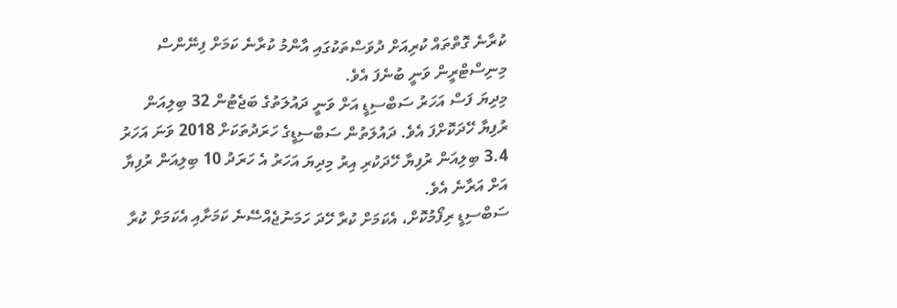ކުރާނެ ގޮތްތައް ކުރިއަށް ދުވަސްތަކުގައި އާންމު ކުރާނެ ކަމަށް ފިނޭންސް މިނިސްޓްރީން ވަނީ ބުނެފަ އެވެ.
މިދިޔަ ފަސް އަހަރު ސަބްސިޑީ އަށް ވަނީ ދައުލަތުގެ ބަޖެޓުން 32 ބިލިއަން ރުފިޔާ ހޭދަކޮށްފަ އެވެ. ދައުލަތުން ސަބްސިޑީގެ ހަރަދުތަކަށް 2018 ވަނަ އަހަރު 3.4 ބިލިއަން ރުފިޔާ ހޭދަކުރި އިރު މިދިޔަ އަހަރު އެ ހަރަދު 10 ބިލިއަން ރުފިޔާ އަށް އަރާނެ އެވެ.
ސަބްސިޑީ ރިފޯމުކޮށް، އެކަމަށް ކުރާ ހޭދަ ހަމަނުޖެއްސޭނެ ކަމަށާއި އެކަމަށް ކުރާ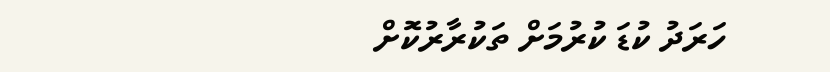ހަރަދު ކުޑަ ކުރުމަށް ތަކުރާރުކޮށް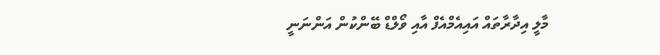މާލީ އިދާރާތައް އައިއެމްއެފް އާއި ވޯލްޑް ބޭންކުން އަންނަނީ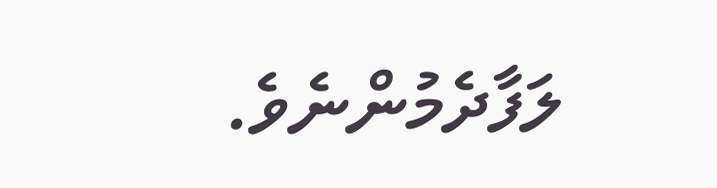ލަފާދެމުންނެވެ.